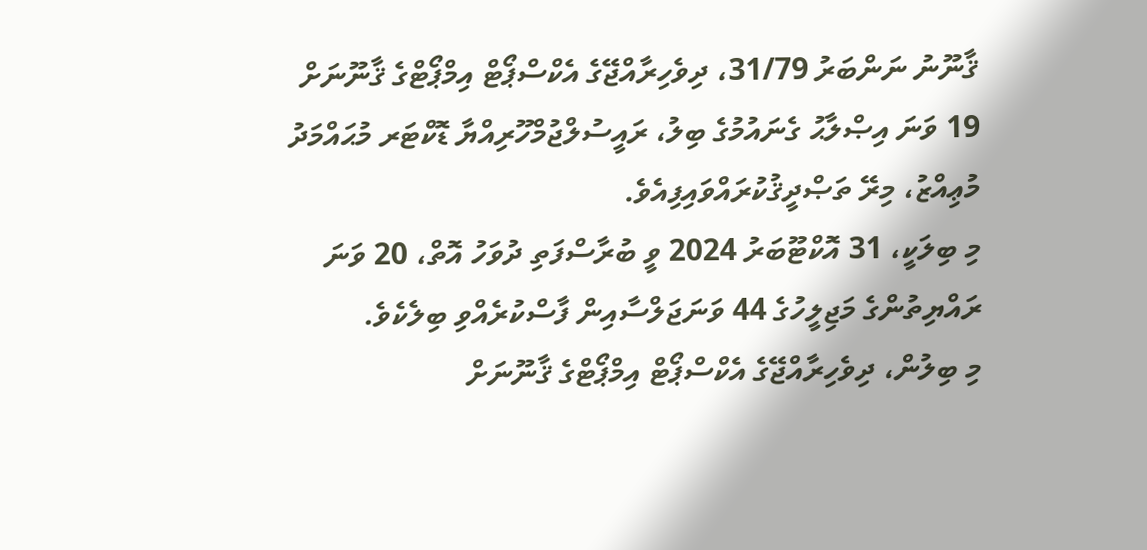ޤާނޫނު ނަންބަރު 31/79، ދިވެހިރާއްޖޭގެ އެކްސްޕޯޓް އިމްޕޯޓްގެ ޤާނޫނަށް 19 ވަނަ އިޞްލާޙު ގެނައުމުގެ ބިލު، ރައީސުލްޖުމްހޫރިއްޔާ ޑޮކްޓަރ މުޙައްމަދު މުޢިއްޒު، މިރޭ ތަޞްދީޤުކުރައްވައިފިއެވެ.
މި ބިލަކީ، 31 އޮކްޓޫބަރު 2024 ވީ ބުރާސްފަތި ދުވަހު އޮތް، 20 ވަނަ ރައްޔިތުންގެ މަޖިލީހުގެ 44 ވަނަޖަލްސާއިން ފާސްކުރެއްވި ބިލެކެވެ.
މި ބިލުން، ދިވެހިރާއްޖޭގެ އެކްސްޕޯޓް އިމްޕޯޓްގެ ޤާނޫނަށް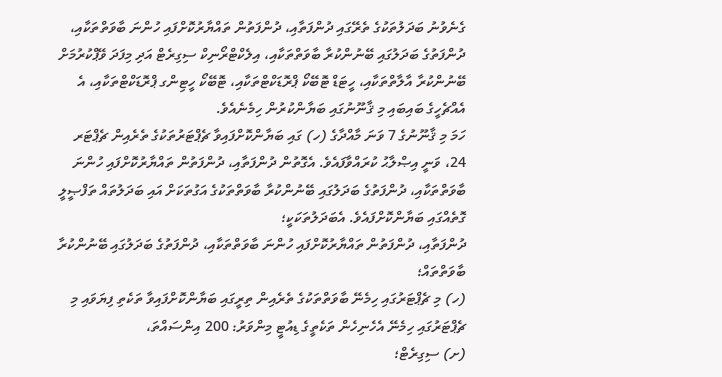ގެނެވުނު ބަދަލުތަކުގެ ތެރޭގައި ދުންފަތާއި، ދުންފަތުން ތައްޔާރުކޮށްފައި ހުންނަ ބާވަތްތަކާއި، ދުންފަތުގެ ބަދަލުގައި ބޭނުންކުރާ ބާވަތްތަކާއި، އިލެކްޓްރޯނިކް ސިގިރެޓް އަދި މިފަދަ ވޭޕްކުރުމަށް ބޭނުންކުރާ އާލާތްތަކާއި، ހީޓަޑް ޓޮބޭކޯ ޕްރޮޑަކްޓްތަކާއި، ޓޮބޭކޯ ހީޓިންގ ޕްރޮޑަކްޓްތަކާއި، އެ އެއްޗެހީގެ ބައިބައި މި ޤާނޫނުގައި ބަޔާންކުރުން ހިމެނެއެވެ.
ހަމަ މި ޤާނޫނުގެ 7 ވަނަ މާއްދާގެ (ހ) ގައި ބަޔާންކޮށްފައިވާ ޗެޕްޓަރުތަކުގެ ތެރެއިން ޗެޕްޓަރ 24، ވަނީ އިޞްލާޙު ކުރައްވާފައެވެ. އެގޮތުން ދުންފަތާއި، ދުންފަތުން ތައްޔާރުކޮށްފައި ހުންނަ ބާވަތްތަކާއި، ދުންފަތުގެ ބަދަލުގައި ބޭނުންކުރާ ބާވަތްތަކުގެ އަގުތަކަށް އައި ބަދަލުތައް ތަފްޞީލީ ގޮތެއްގައި ބަޔާންކޮށްފައެވެ. އެބަދަލުތަކަކީ؛
ދުންފަތާއި، ދުންފަތުން ތައްޔާރުކޮށްފައި ހުންނަ ބާވަތްތަކާއި، ދުންފަތުގެ ބަދަލުގައި ބޭނުންކުރާ ބާވަތްތައް؛
(ހ) މި ޗެޕްޓަރުގައި ހިމެނޭ ބާވަތްތަކުގެ ތެރެއިން ތިރީގައި ބަޔާންކޮށްފައިވާ ތަކެތި ފިޔަވައި މި ޗެޕްޓަރުގައި ހިމެނޭ އެހެނިހެން ތަކެތީގެ ޑިއުޓީ މިންވަރު: 200 އިންސައްތަ،
(ށ) ސިގިރެޓް؛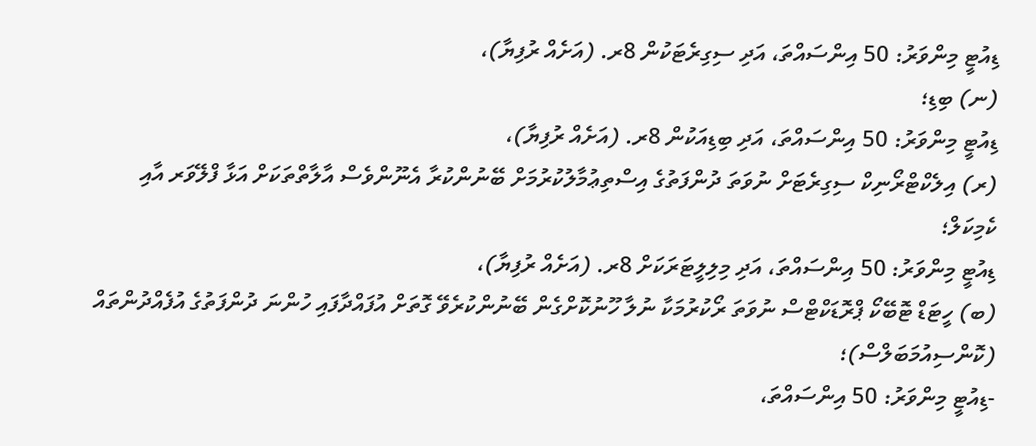ޑިއުޓީ މިންވަރު: 50 އިންސައްތަ، އަދި ސިގިރެޓަކުން 8ރ. (އަށެއް ރުފިޔާ)،
(ނ) ބިޑި؛
ޑިއުޓީ މިންވަރު: 50 އިންސައްތަ، އަދި ބިޑިއަކުން 8ރ. (އަށެއް ރުފިޔާ)،
(ރ) އިލެކްޓްރޯނިކް ސިގިރެޓަށް ނުވަތަ ދުންފަތުގެ އިސްތިޢުމާލުކުރުމަށް ބޭނުންކުރާ އެނޫންވެސް އާލާތްތަކަށް އަޅާ ފްލޭވަރ އާއި ކެމިކަލް؛
ޑިއުޓީ މިންވަރު: 50 އިންސައްތަ، އަދި މިލިލީޓަރަކަށް 8ރ. (އަށެއް ރުފިޔާ)،
(ބ) ހީޓަޑް ޓޮބޭކޯ ޕްރޮޑަކްޓްސް ނުވަތަ ރޯކުރުމަކާ ނުލާ ހޫނުކޮށްގެން ބޭނުންކުރެވޭ ގޮތަށް އުފައްދާފައި ހުންނަ ދުންފަތުގެ އުފެއްދުންތައް (ކޮންސިއުމަބަލްސް)؛
-ޑިއުޓީ މިންވަރު: 50 އިންސައްތަ،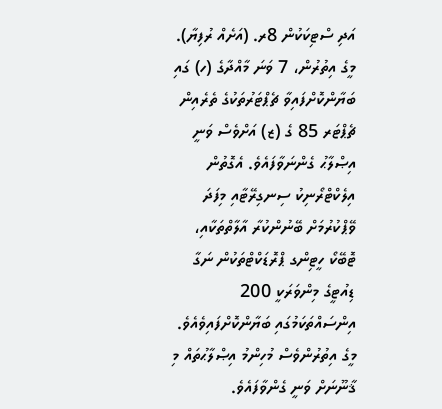އަދި ސްޓިކަކުން 8ރ. (އަށެއް ރުފިޔާ).
މީގެ އިތުރުން، 7 ވަނަ މާއްދާގެ (ހ) ގައި ބަޔާންކޮށްފައިވާ ޗެޕްޓަރުތަކުގެ ތެރެއިން ޗެޕްޓަރ 85 ގެ (ޒ) އަށްވެސް ވަނީ އިޞްލާޙު ގެންނަވާފައެވެ. އެގޮތުން އިލެކްޓްރޯނިކު ސިނގިރޭޓާއި މިފަދަ ވޭޕްކުރުމަށް ބޭނުންކުރާ އާލާތްތަކާއި، ޓޮބޭކޯ ހީޓިންގ ޕްރޮޑަކްޓްތަކުން ނަގާ ޑިއުޓީގެ މިންވަރަކީ 200 އިންސައްތަކަމުގައި ބަޔާންކޮށްފައިވެއެވެ. މީގެ އިތުރުންވެސް މުހިންމު އިޞްލާޙުތައް މި ޤާނޫނަށް ވަނީ ގެންވާފައެވެ.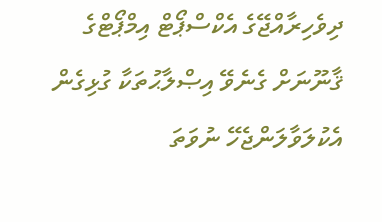ދިވެހިރާއްޖޭގެ އެކްސްޕޯޓް އިމްޕޯޓްގެ ޤާނޫނަށް ގެނެވޭ އިޞްލާޙުތަކާ ގުޅިގެން އެކުލަވާލަންޖެހޭ ނުވަތަ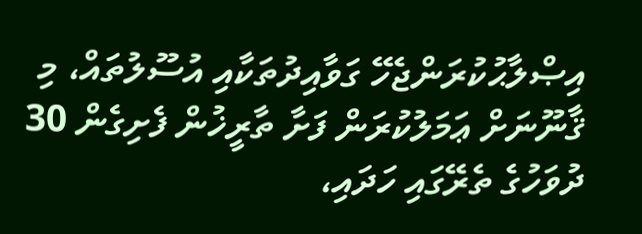އިޞްލާޙުކުރަންޖެހޭ ގަވާއިދުތަކާއި އުސޫލުތައް، މި ޤާނޫނަށް ޢަމަލުކުރަން ފަށާ ތާރީޚުން ފެށިގެން 30 ދުވަހުގެ ތެރޭގައި ހަދައި،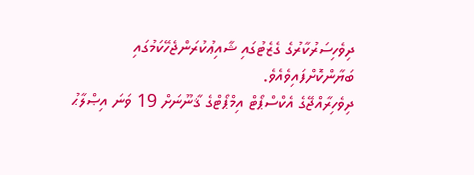ދިވެހިސަރުކާރުގެ ގެޒެޓުގައި ޝާއިޢުކުރަންޖެހޭކަމުގައި ބަޔާންކޮށްފައިވެއެވެ.
ދިވެހިރާއްޖޭގެ އެކްސްޕޯޓް އިމްޕޯޓްގެ ޤާނޫނަށް 19 ވަނަ އިޞްލާޙު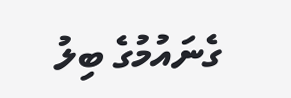ގެނައުމުގެ ބިލު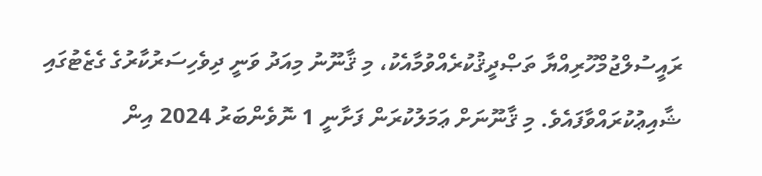ރައީސުލްޖުމްހޫރިއްޔާ ތަޞްދީޤުކުރެއްވުމާއެކު، މި ޤާނޫނު މިއަދު ވަނީ ދިވެހިސަރުކާރުގެ ގެޒެޓުގައި ޝާއިޢުކުރައްވާފައެވެ. މި ޤާނޫނަށް ޢަމަލުކުރަން ފަށާނީ 1 ނޮވެންބަރު 2024 އިން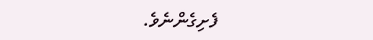ފެށިގެންނެވެ.